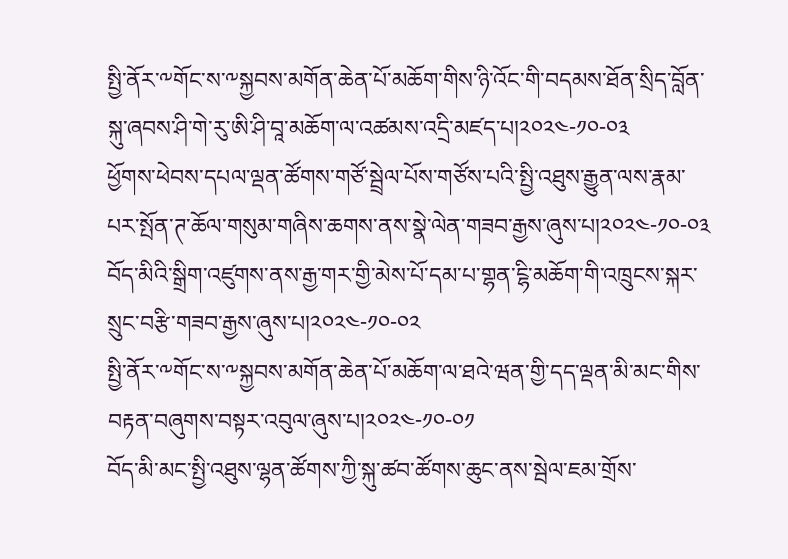སྤྱི་ནོར་༸གོང་ས་༸སྐྱབས་མགོན་ཆེན་པོ་མཆོག་གིས་ཉི་འོང་གི་བདམས་ཐོན་སྲིད་བློན་སྐུ་ཞབས་ཤི་གེ་རུ་ཨི་ཤི་བཱ་མཆོག་ལ་འཚམས་འདྲི་མཛད་པ།༢༠༢༤-༡༠-༠༣
ཕྱོགས་ཕེབས་དཔལ་ལྡན་ཚོགས་གཙོ་སྦྲེལ་པོས་གཙོས་པའི་སྤྱི་འཐུས་རྒྱུན་ལས་རྣམ་པར་སྤོན་ཊ་ཆོལ་གསུམ་གཞིས་ཆགས་ནས་སྣེ་ལེན་གཟབ་རྒྱས་ཞུས་པ།༢༠༢༤-༡༠-༠༣
བོད་མིའི་སྒྲིག་འཛུགས་ནས་རྒྱ་གར་གྱི་མེས་པོ་དམ་པ་གྷན་ངྷི་མཆོག་གི་འཁྲུངས་སྐར་སྲུང་བརྩི་གཟབ་རྒྱས་ཞུས་པ།༢༠༢༤-༡༠-༠༢
སྤྱི་ནོར་༸གོང་ས་༸སྐྱབས་མགོན་ཆེན་པོ་མཆོག་ལ་ཐའེ་ཝན་གྱི་དད་ལྡན་མི་མང་གིས་བརྟན་བཞུགས་བསྟར་འབུལ་ཞུས་པ།༢༠༢༤-༡༠-༠༡
བོད་མི་མང་སྤྱི་འཐུས་ལྷན་ཚོགས་ཀྱི་སྐུ་ཚབ་ཚོགས་ཆུང་ནས་སྦེལ་ཇམ་གྲོས་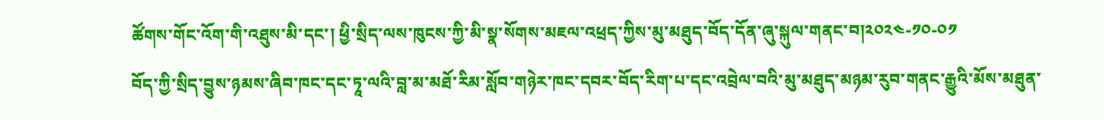ཚོགས་གོང་འོག་གི་འཐུས་མི་དང་། ཕྱི་སྲིད་ལས་ཁུངས་ཀྱི་མི་སྣ་སོགས་མཇལ་འཕྲད་ཀྱིས་མུ་མཐུད་བོད་དོན་ཞུ་སྐུལ་གནང་བ།༢༠༢༤-༡༠-༠༡
བོད་ཀྱི་སྲིད་བྱུས་ཉམས་ཞིབ་ཁང་དང་ཏཱ་ལའི་བླ་མ་མཐོ་རིམ་སློབ་གཉེར་ཁང་དབར་བོད་རིག་པ་དང་འབྲེལ་བའི་མུ་མཐུད་མཉམ་རུབ་གནང་རྒྱུའི་མོས་མཐུན་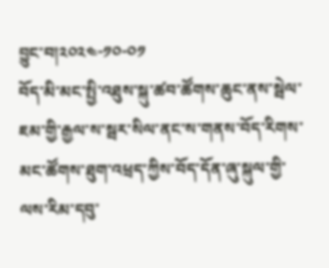བྱུང་བ།༢༠༢༤-༡༠-༠༡
བོད་མི་མང་སྤྱི་འཐུས་སྐུ་ཚབ་ཚོགས་ཆུང་ནས་སྦེལ་ཇམ་གྱི་རྒྱལ་ས་སྦར་སིལ་ནང་ས་གནས་བོད་རིགས་མང་ཚོགས་ཐུག་འཕྲད་ཀྱིས་བོད་དོན་ཞུ་སྐུལ་གྱི་ལས་རིམ་དབུ་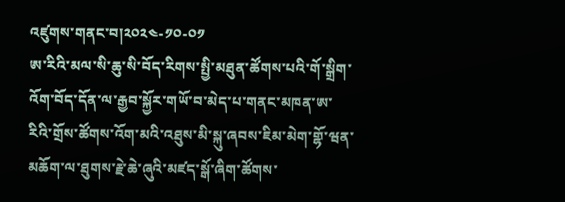འཛུགས་གནང་བ།༢༠༢༤-༡༠-༠༡
ཨ་རིའི་མལ་སི་ཆུ་སི་བོད་རིགས་སྤྱི་མཐུན་ཚོགས་པའི་གོ་སྒྲིག་འོག་བོད་དོན་ལ་རྒྱབ་སྐྱོར་གཡོ་བ་མེད་པ་གནང་མཁན་ཨ་རིའི་གྲོས་ཚོགས་འོག་མའི་འཐུས་མི་སྐུ་ཞབས་ཇིམ་མེག་གྷོ་ཝན་མཆོག་ལ་ཐུགས་རྗེ་ཆེ་ཞུའི་མཛད་སྒོ་ཞིག་ཚོགས་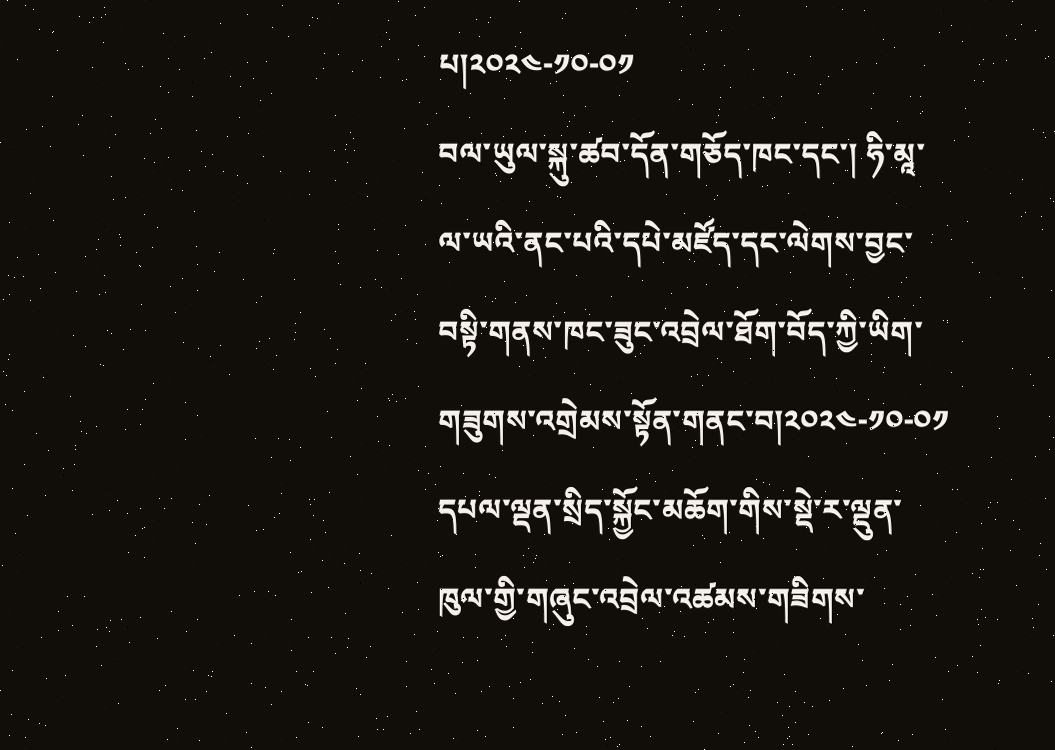པ།༢༠༢༤-༡༠-༠༡
བལ་ཡུལ་སྐུ་ཚབ་དོན་གཅོད་ཁང་དང་། ཧི་མཱ་ལ་ཡའི་ནང་པའི་དཔེ་མཛོད་དང་ལེགས་བྱང་བསྟི་གནས་ཁང་ཟུང་འབྲེལ་ཐོག་བོད་ཀྱི་ཡིག་གཟུགས་འགྲེམས་སྟོན་གནང་བ།༢༠༢༤-༡༠-༠༡
དཔལ་ལྡན་སྲིད་སྐྱོང་མཆོག་གིས་སྡེ་ར་ལྡུན་ཁུལ་གྱི་གཞུང་འབྲེལ་འཚམས་གཟིགས་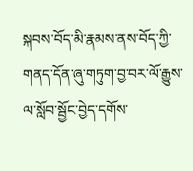སྐབས་བོད་མི་རྣམས་ནས་བོད་ཀྱི་གནད་དོན་ཞུ་གཏུག་བྱ་བར་ལོ་རྒྱུས་ལ་སློབ་སྦྱོང་བྱེད་དགོས་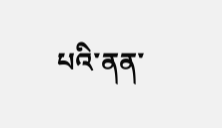པའི་ནན་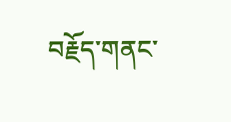བརྗོད་གནང་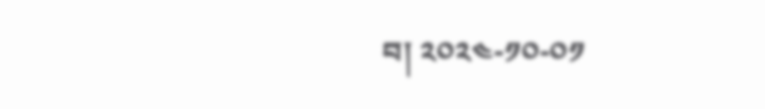བ། ༢༠༢༤-༡༠-༠༡